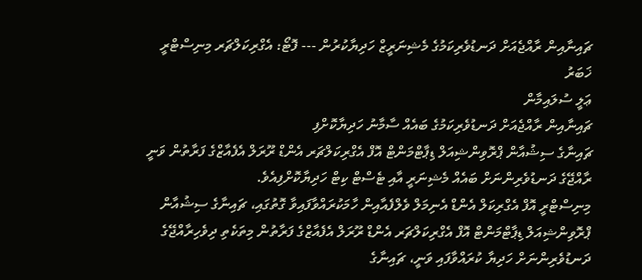ޗައިނާއިން ރާއްޖެއަށް ދަނޑުވެރިކަމުގެ މެޝިނަރީޒް ހަދިޔާކުރުން --- ފޮޓޯ: އެގްރިކަލްޗަރ މިނިސްޓްރީ
ޚަބަރު
ޢަލީ ސުލައިމާން
ޗައިނާއިން ރާއްޖެއަށް ދަނޑުވެރިކަމުގެ ބައެއް ސާމާނު ހަދިޔާކޮށްފި
ޗައިނާގެ ސިޝުއާން ޕްރޮވިންޝިއަލް ޑިޕާޓްމަންޓް އޮފް އެގްރިކަލްޗަރ އެންޑް ރޫރަލް އެފެއާޒްގެ ފަރާތުން ވަނީ ރާއްޖޭގެ ދަނޑުވެރިންނަށް ބައެއް މެޝިނަރީ އާއި ޓެސްޓް ކިޓް ހަދިޔާކޮށްފިއެވެ.
މިނިސްޓްރީ އޮފް އެގްރިކަލް އެންޑް އެނިމަލް ވެލްފެއާއިން ހާމަކުރައްވާފައިވާ ގޮތުގައި، ޗައިނާގެ ސިޝުއާން ޕްރޮވިންޝިއަލް ޑިޕާޓްމަންޓް އޮފް އެގްރިކަލްޗަރ އެންޑް ރޫރަލް އެފެއާޒްގެ ފަރާތުން މިތަކެތި ދިވެހިރާއްޖޭގެ ދަނޑުވެރިންނަށް ހަދިޔާ ކުރައްވާފައި ވަނީ، ޗައިނާގެ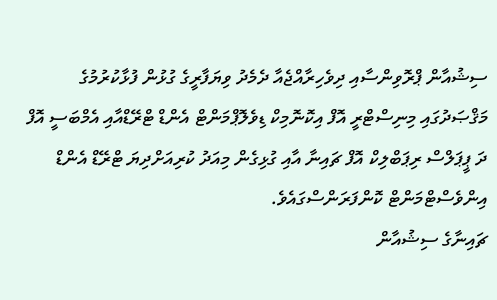ސިޝުއާން ޕްރޮވިންސާއި ދިވެހިރާއްޖެއާ ދެމެދު ވިޔަފާރީގެ ގުޅުން ފުޅާކުރުމުގެ މަޤްޞަދުގައި މިނިސްޓްރީ އޮފް އިކޮނޮމިކް ޑިވެލޮޕްމަންޓް އެންޑް ޓްރޭޑްއާއި އެމްބަސީ އޮފް ދަ ޕީޕަލްސް ރިޕަބްލިކް އޮފް ޗައިނާ އާއި ގުޅިގެން މިއަދު ކުރިއަށްދިޔަ ޓްރޭޑް އެންޑް އިންވެސްޓްމަންޓް ކޮންފަރަންސްގައެވެ.
ޗައިނާގެ ސިޝުއާން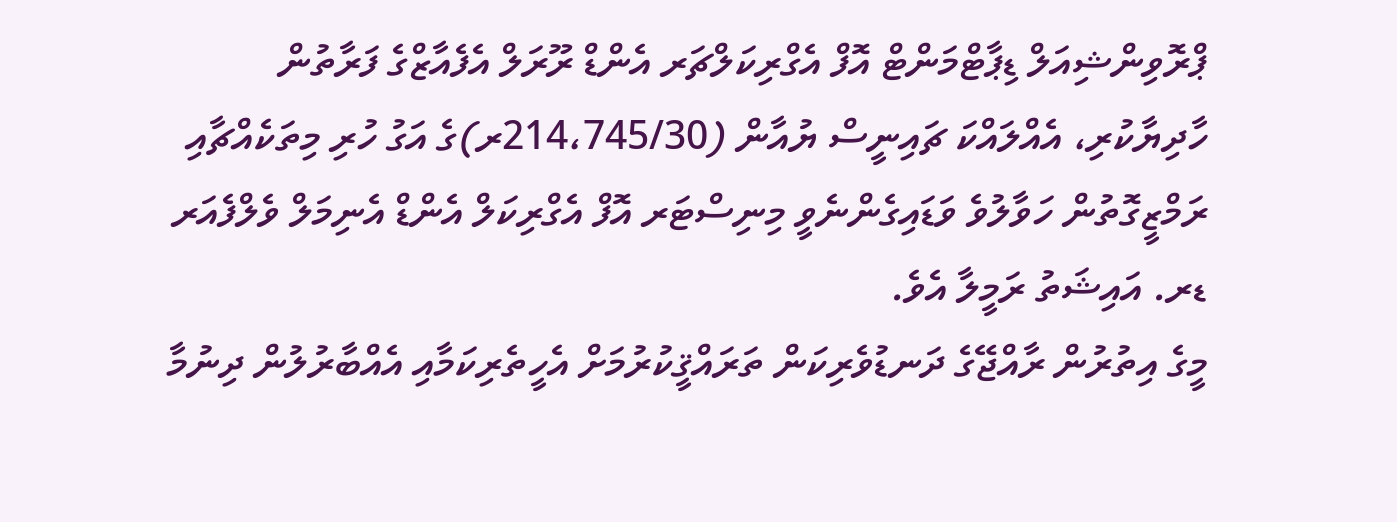ޕްރޮވިންޝިއަލް ޑިޕާޓްމަންޓް އޮފް އެގްރިކަލްޗަރ އެންޑް ރޫރަލް އެފެއާޒްގެ ފަރާތުން ހާދިޔާކުރި، އެއްލައްކަ ޗައިނީސް ޔުއާން (214،745/30ރ)ގެ އަގު ހުރި މިތަކެއްޗާއި ރަމްޒީގޮތުން ހަވާލުވެ ވަޑައިގެންނެވީ މިނިސްޓަރ އޮފް އެގްރިކަލް އެންޑް އެނިމަލް ވެލްފެއަރ ޑރ. އައިޝަތު ރަމީލާ އެވެ.
މީގެ އިތުރުން ރާއްޖޭގެ ދަނޑުވެރިކަން ތަރައްޤީކުރުމަށް އެހީތެރިކަމާއި އެއްބާރުލުން ދިނުމާ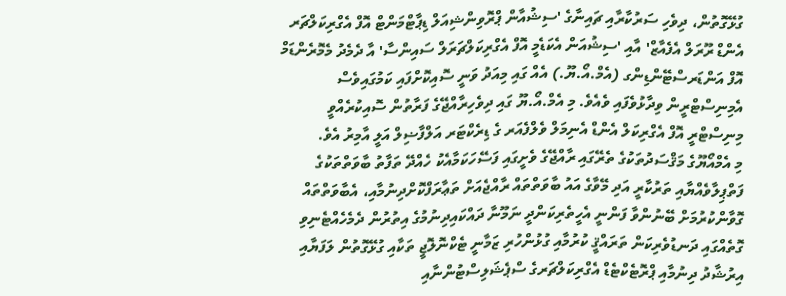ގުޅޭގޮތުން، ދިވެހި ސަރުކާރާއި ޗައިނާގެ 'ސިޝުއާން ޕްރޮވިންޝިއަލް ޑިޕާޓްމަންޓް އޮފް އެގްރިކަލްޗަރ އެންޑް ރޫރަލް އެފެއާޒް' އާއި 'ސިޝުއަން އެކަޑެމީ އޮފް އެގްރިކަލްޗަރަލް ސައިންސާ' އާ ދެމެދު މެމޮރެންޑަމް އޮފް އަންޑަރސްޓޭންޑިންގ (އެމް.އޯ.ޔޫ.) އެއް ގައި މިއަދު ވަނީ ސޮއިކޮށްފައި ކަމުގައިވެސް އެމިނިސްޓްރީން ވިދާޅުވެފައި ވެއެވެ. މި އެމް.އޯ.ޔޫ ގައި ދިވެހިރާއްޖޭގެ ފަރާތުން ސޮއިކުރެއްވީ މިނިސްޓްރީ އޮފް އެގްރިކަލް އެންޑް އެނިމަލް ވެލްފެއަރ ގެ ޑިރެކްޓަރ އަލްފާޟިލް އަލީ އާމިރު އެވެ.
މި އެމްއޯޔޫގެ މަޤްސަދުތަކުގެ ތެރޭގައި ރާއްޖޭގެ ވެށީގައި ފަސޭހަކަމާއެކު ހެއްދޭ ތަފާތު ބާވަތްތަކުގެ ފަތްޕިލާވެއްޔާއި ތަރުކާރީ އަދި މޭވާގެ އައު ބާވަތްތައް ރާއްޖެއަށް ތަޢާރަފްކޮށްދިނުމާއި، އެބާވަތްތައް ގޮވާންކުރުމަށް ބޭނުންވާ ފަންނީ އެހީތެރިކަންދީ ނަމޫނާ ދައްކައިދިނުމުގެ އިތުރުން ދެމެހެއްޓެނިވި ގޮތެއްގައި ދަނޑުވެރިކަން ތަރައްޤީ ކުރުމާއި ގުޅުންހުރި ޒަމާނީ ޓެކްނޮލޮޖީ ތަކާއި ގުޅޭގޮތުން ލަފަޔާއި އިރުޝާދު ދިނުމާއި ޕްރޮޓެކްޓެޑް އެގްރިކަލްޗަރގެ ސްޕެޝަލިސްޓުންނާއި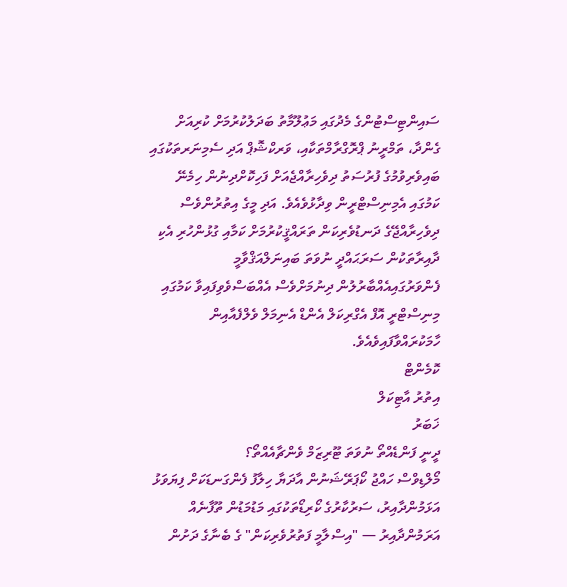ސައިންޓިސްޓުންގެ މެދުގައި މަޢުލޫމާތު ބަދަލުކުރުމަށް ކުރިއަށް ގެންދާ، ތަމްރީނު ޕްރޮގްރާމްތަކާއި، ވަރކްޝޮޕް އަދި ސެމިނަރތަކުގައި ބައިވެރިވުމުގެ ފުރުސަތު ދިވެހިރާއްޖެއަށް ފަހިކޮށްދިނުން ހިމެނޭ ކަމުގައި އެމިނިސްޓްރީން ވިދާޅުވެއެވެ. އަދި މީގެ އިތުރުންވެސް ދިވެހިރާއްޖޭގެ ދަނޑުވެރިކަން ތަރައްޤީކުރުމަށް ކަމާއި ގުޅުންހުރި އެކި ދާއިރާތަކުން ސަރަޙައްދީ ނުވަތަ ބައިނަލްއަޤްވާމީ ފެންވަރުގައިއެއްބާރުލުން ދިނުމަށްވެސް އެއްބަސްވެވިފައިވާ ކަމުގައި މިނިސްޓްރީ އޮފް އެގްރިކަލް އެންޑް އެނިމަލް ވެލްފެއާއިން ހާމަކުރައްވާފައިވެއެވެ.
ކޮމެންޓް
އިތުރު އާޓިކަލް
ޚަބަރު
ދީނީ ފަންޑެއްތޯ ނުވަތަ ޓޫރިޒަމް ވެންޗާއެއްތޯ؟
މޯލްޑިވްސް ހައްޖު ކޯޕަރޭޝަނުން އާދަޔާ ހިލާފު ފެންގަނޑަކަށް ފިޔަވަޅު އަޅަމުންދާއިރު، ސަރުކާރުގެ ކޯރިޑޯތަކުގައި މަޑުމަޑުން ތޫފާނެއް އަރަމުންދާއިރު — "އިސްލާމީ ފަތުރުވެރިކަން" ގެ ބެނާގެ ދަށުން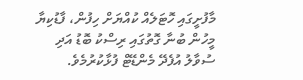މާފުށީގައި ހޮޓަލެއް ކުއްޔަށް ހިފުން، ފާޑުކިޔާ މީހުން ބުނާ ގޮތުގައި ރިސްކު ބޮޑު އަދި ސުވާލު އުފެދޭ މެންޑޭޓް ފުޅާކުރުމެވެ.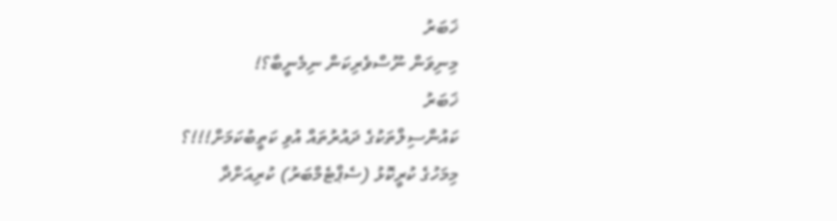ޚަބަރު
މިނިވަން ނޫސްވެރިކަން ނިމެނީބާ؟!
ޚަބަރު
ކައުންސިލްތަކުގެ ދައުރުތައް އުވި ކަތީބުކަމަށް!!!؟
މިމަހުގެ ކުރީކޮޅު (ސެޕްޓެމްބަރު) ކުރިއަށްދާ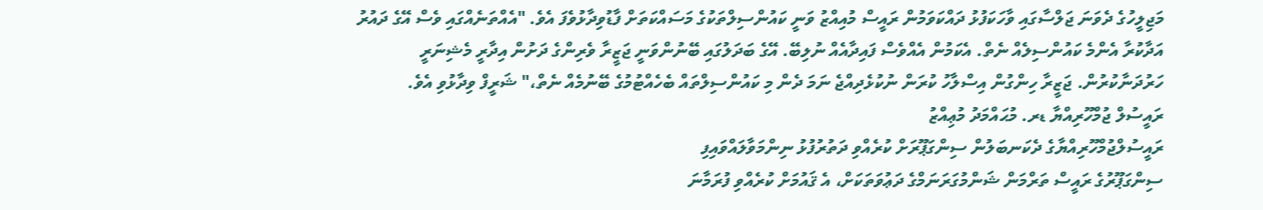މަޖިލީހުގެ ދެވަނަ ޖަލްސާގައި ވާހަކަފުޅު ދައްކަވަމުން ރައީސް މުއިއްޒު ވަނީ ކައުންސިލްތަކުގެ މަސައްކަތަށް ފާޑުވިދާޅުވެފަ އެވެ. "އެއްތަނެއްގައި ވެސް އޭގެ ދައުރު އަދާކުރާ އެންމެ ކައުންސިލެއް ނެތް. އެކަމުން އެއްވެސް ފައިދާއެއް ނުލިބޭ. އޭގެ ބަދަލުގައި ބޭނުންވަނީ ޖަޒީރާ ވެރިންގެ ދަށުން އިދާރީ މެޝިނަރީ ހަރުދަނާކުރުން. ޖަޒީރާ ހިންގުން އިސްލާހު ކުރަން ނުކުޅެދިއްޖެ ނަމަ ދެން މި ކައުންސިލްތައް ބެހެއްޓުމުގެ ބޭނުމެއް ނެތް،" ޝަރީފް ވިދާޅުވި އެވެ.
ރައީސުލް ޖުމްހޫރިއްޔާ ޑރ. މުޙައްމަދު މުޢިއްޒު
ރައީސުލްޖުމްހޫރިއްޔާގެ ދެކަނބަލުން ސިންގަޕޫރަށް ކުރެއްވި ދަތުރުފުޅު ނިންމަވާލައްވައިފި
ސިންގަޕޫރުގެ ރައީސް ތަރްމަން ޝަންމުގަރަނަމްގެ ދަޢުވަތަކަށް، އެ ޤައުމަށް ކުރެއްވި ފުރަމާނަ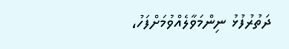ދަތުރުފުޅު ނިންމަވާލެއްވުމަށްފަހު،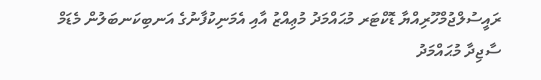ރައީސުލްޖުމްހޫރިއްޔާ ޑޮކްޓަރ މުޙައްމަދު މުޢިއްޒު އާއި އެމަނިކުފާނުގެ އަނބިކަނބަލުން މެޑަމް ސާޖިދާ މުޙައްމަދު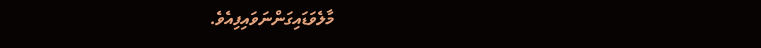މާލެވަޑައިގަންނަވައިފިއެވެ.